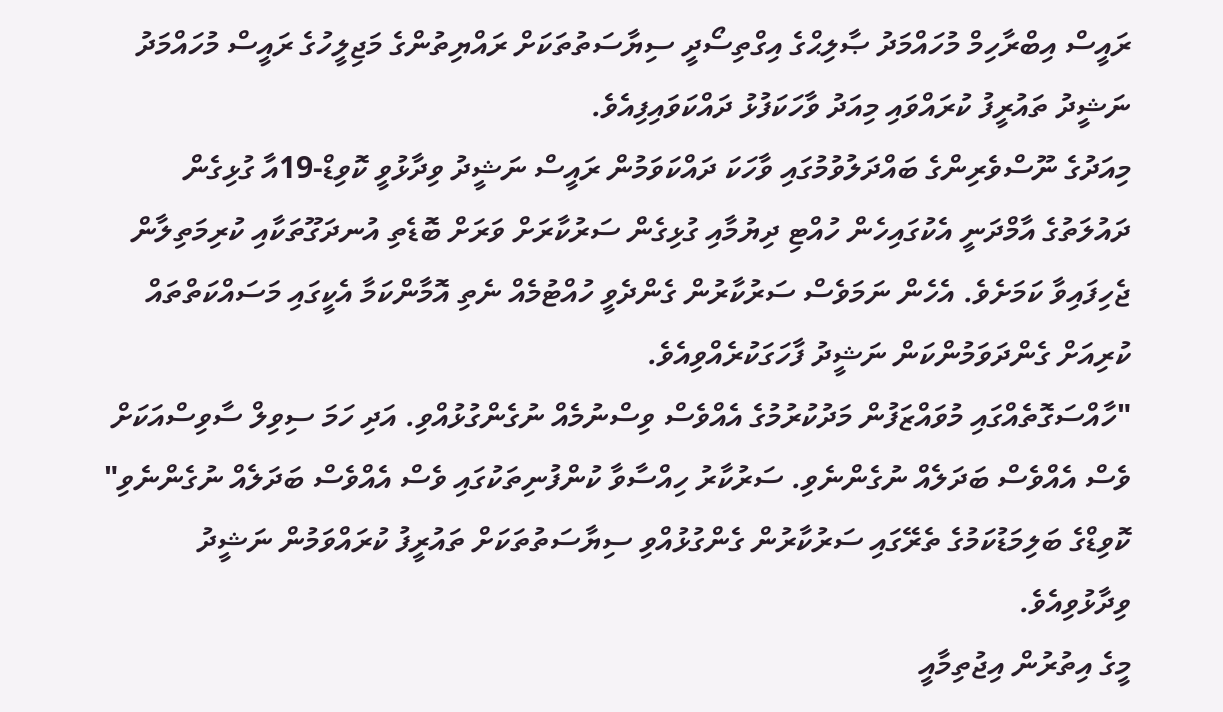ރައީސް އިބްރާހިމް މުހައްމަދު ޞާލިޙްގެ އިގްތިސޯދީ ސިޔާސަތުތަކަށް ރައްޔިތުންގެ މަޖިލީހުގެ ރައީސް މުހައްމަދު ނަޝީދު ތައުރީފު ކުރައްވައި މިއަދު ވާހަކަފުޅު ދައްކަވައިފިއެވެ.
މިއަދުގެ ނޫސްވެރިންގެ ބައްދަލުވުމުގައި ވާހަކަ ދައްކަވަމުން ރައީސް ނަޝީދު ވިދާޅުވީ ކޮވިޑް-19އާ ގުޅިގެން ދައުލަތުގެ އާމްދަނީ އެކުގައިހެން ހުއްޓި ދިޔުމާއި ގުޅިގެން ސަރުކާރަށް ވަރަށް ބޮޑެތި އުނދަގޫތަކާއި ކުރިމަތިލާން ޖެހިފައިވާ ކަމަށެވެ. އެހެން ނަމަވެސް ސަރުކާރުން ގެންދެވީ ހުއްޓުމެއް ނެތި އޮމާންކަމާ އެކީގައި މަސައްކަތްތައް ކުރިއަށް ގެންދަވަމުންކަން ނަޝީދު ފާހަގަކުރެއްވިއެވެ.
"ހާއްސަގޮތެއްގައި މުވައްޒަފުން މަދުކުރުމުގެ އެއްވެސް ވިސްނުމެއް ނުގެންގުޅުއްވި. އަދި ހަމަ ސިވިލް ސާވިސްއަކަށް ވެސް އެއްވެސް ބަދަލެއް ނުގެންނެވި. ސަރުކާރު ހިއްސާވާ ކުންފުނިތަކުގައި ވެސް އެއްވެސް ބަދަލެއް ނުގެންނެވި" ކޮވިޑްގެ ބަލިމަޑުކަމުގެ ތެރޭގައި ސަރުކާރުން ގެންގުޅުއްވި ސިޔާސަތުތަކަށް ތައުރީފު ކުރައްވަމުން ނަޝީދު ވިދާޅުވިއެވެ.
މީގެ އިތުރުން އިޖުތިމާއީ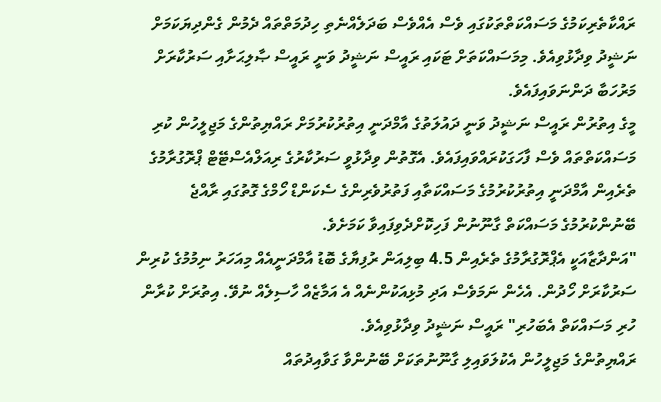ރައްކާތެރިކަމުގެ މަސައްކަތްތަކުގައި ވެސް އެއްވެސް ބަދަލެއްނެތި ހިދުމަތްތައް ދެމުން ގެންދިޔަކަމަށް ނަޝީދު ވިދާޅުވިއެވެ. މިމަސައްކަތަށް ޓަކައި ރައީސް ނަޝީދު ވަނީ ރައީސް ޞާލިޙަށާއި ސަރުކާރަށް މަރުހަބާ ދަންނަވައިފައެވެ.
މީގެ އިތުރުން ރައީސް ނަޝީދު ވަނީ ދައުލަތުގެ އާމްދަނީ އިތުރުކުރުމަށް ރައްޔިތުންގެ މަޖިލީހުން ކުރި މަސައްކަތްތައް ވެސް ފާހަގަކުރައްވައިފައެވެ. އެގޮތުން ވިދާޅުވީ ސަރުކާރުގެ ރިއަލްއެސްޓޭޓް ޕްރޮގުރާމުގެ ތެރެއިން އާމްދަނީ އިތުރުކުރުމުގެ މަސައްކަތާއި ފަތުރުވެރިންގެ ސެކަންޑް ހޯމްގެ ގޮތުގައި ރާއްޖެ ބޭނުންކުރުމުގެ މަސައްކަތް ގާނޫނުން ފަހިކޮށްދެވިފައިވާ ކަމަށެވެ.
"އަންދާޒާއަކީ އެޕްރޮގުރާމުގެ ތެރެއިން 4.5 ބިލިއަން ރުފިޔާގެ ބޮޑު އާމްދަނީއެއް މިއަހަރު ނިމުމުގެ ކުރިން ސަރުކާރަށް ހޯދުން. އެހެން ނަމަވެސް އަދި މުޅިއަކުންނެއް އެ އަމާޒެއް ހާސިލެއް ނުވޭ. އިތުރަށް ކުރާން ހުރި މަސައްކަތް އެބަހުރި" ރައީސް ނަޝީދު ވިދާޅުވިއެވެ.
ރައްޔިތުންގެ މަޖިލީހުން އެކުލަވައިލި ގާނޫނުތަކަށް ބޭނުންވާ ގަވާއިދުތައް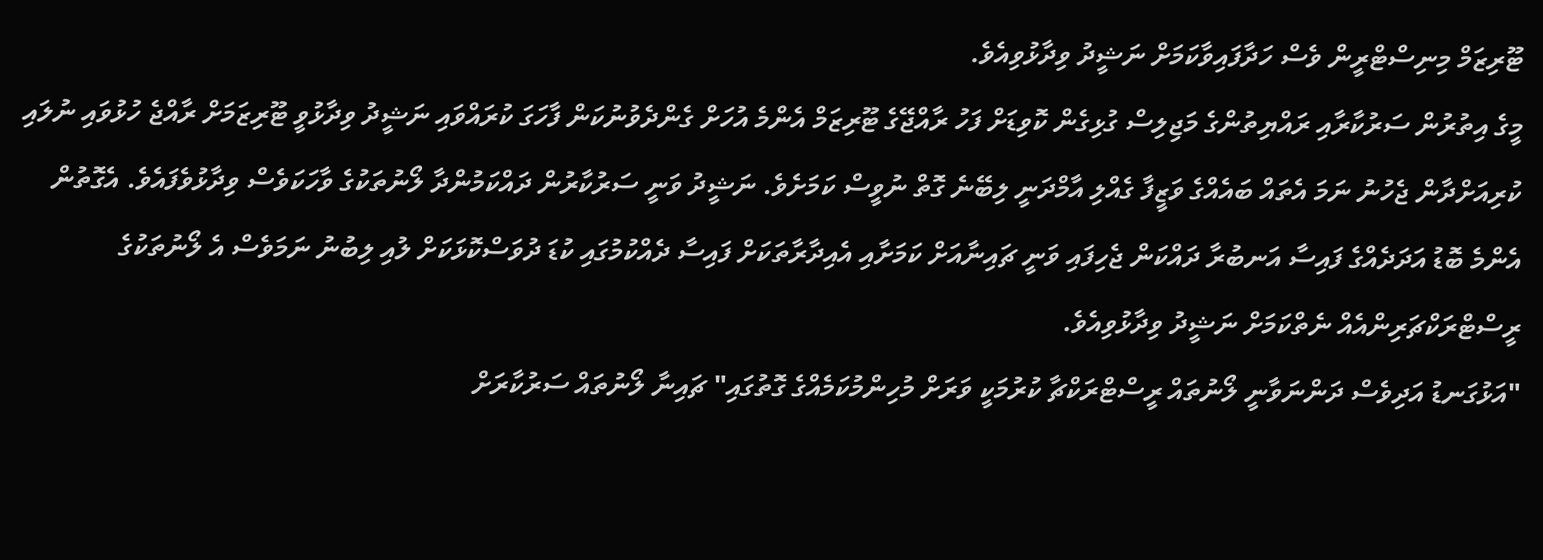ޓޫރިޒަމް މިނިސްޓްރީން ވެސް ހަދާފައިވާކަމަށް ނަޝީދު ވިދާޅުވިއެވެ.
މީގެ އިތުރުން ސަރުކާރާއި ރައްޔިތުންގެ މަޖިލިސް ގުޅިގެން ކޮވިޑަށް ފަހު ރާއްޖޭގެ ޓޫރިޒަމް އެންމެ އުހަށް ގެންދެވުނުކަން ފާހަގަ ކުރައްވައި ނަޝީދު ވިދާޅުވީ ޓޫރިޒަމަށް ރާއްޖެ ހުޅުވައި ނުލައި ކުރިއަށްދާން ޖެހުނު ނަމަ އެތައް ބައެއްގެ ވަޒީފާ ގެއްލި އާމްދަނީ ލިބޭނެ ގޮތް ނުވީސް ކަމަށެވެ. ނަޝީދު ވަނީ ސަރުކާރުން ދައްކަމުންދާ ލޯނުތަކުގެ ވާހަކަވެސް ވިދާޅުވެފައެވެ. އެގޮތުން އެންމެ ބޮޑު އަދަދެއްގެ ފައިސާ އަނބުރާ ދައްކަން ޖެހިފައި ވަނީ ޗައިނާއަށް ކަމަށާއި އެއިދާރާތަކަށް ފައިސާ ދެއްކުމުގައި ކުޑަ ދުވަސްކޮޅަކަށް ލުއި ލިބުނު ނަމަވެސް އެ ލޯނުތަކުގެ ރީސްޓްރަކްޗަރިންއެއް ނެތްކަމަށް ނަޝީދު ވިދާޅުވިއެވެ.
"އަޅުގަނޑު އަދިވެސް ދަންނަވާނީ ލޯނުތައް ރީސްޓްރަކްޗާ ކުރުމަކީ ވަރަށް މުހިންމުކަމެއްގެ ގޮތުގައި" ޗައިނާ ލޯނުތައް ސަރުކާރަށް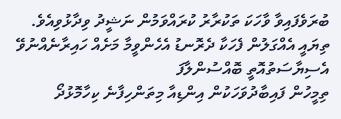ބުރަވެފައިވާ ވާހަކަ ތަކުރާރު ކުރައްވަމުން ނަޝީދު ވިދާޅުވިއެވެ.
ތިޔައީ އެއްގަލުން ފެހަކާ ދެރޮނޑު އެހެންވީމާ މަށެއް ހައިރާނެއްނުވޭ
އެސިޔާސަތުއޮތީ ބޮއްސުންލާފަ
ތިމީހުން ފައިބާދުވަހަކުން އިންޑިއާ މިތަންހިފާނެ ކިހާމޮޅުދޯ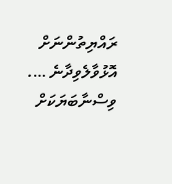ރައްޔިތުންނަށް އޮޅުވާލެވިދާނެ …. ވިސްނާބަޔަކަށް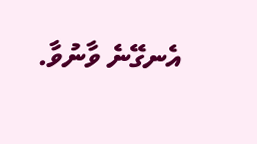އެނގޭނެ ވާނުވާ.